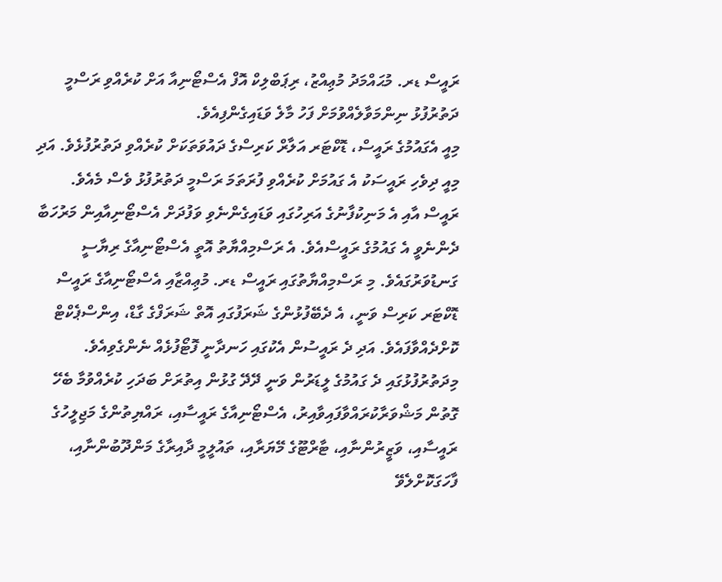ރައީސް ޑރ. މުޙައްމަދު މުޢިއްޒު، ރިޕަބްލިކް އޮފް އެސްޓޯނިއާ އަށް ކުރެއްވި ރަސްމީ ދަތުރުފުޅު ނިންމަވާލެއްވުމަށް ފަހު މާލެ ވަޑައިގެންފިއެވެ.
މިއީ އެގައުމުގެ ރައީސް، ޑޮކްޓަރ އަލާރް ކަރިސްގެ ދައުވަތަކަށް ކުރެއްވި ދަތުރުފުޅެވެ. އަދި މިއީ ދިވެހި ރައީސަކު އެ ގައުމަށް ކުރެއްވި ފުރަތަމަ ރަސްމީ ދަތުރުފުޅު ވެސް މެއެވެ.
ރައީސް އާއި އެ މަނިކުފާނުގެ އަރިހުގައި ވަޑައިގެންނެވި ވަފުދަށް އެސްޓޯނިއާއިން މަރުހަބާ ދެންނެވީ އެ ގައުމުގެ ރައީސްއެވެ. އެ ރަސްމިއްޔާތު އޮތީ އެސްޓޯނިއާގެ ރިޔާސީ ގަނޑުވަރުގައެވެ. މި ރަސްމިއްޔާތުގައި ރައީސް ޑރ. މުޢިއްޒާއި އެސްޓޯނިއާގެ ރައީސް ޑޮކްޓަރ ކަރިސް ވަނީ، އެ ދެބޭފުޅުންގެ ޝަރަފުގައި އޮތް ޝަރަފްގެ ގާޑް، އިންސްޕެކްޓް ކޮށްދެއްވާފައެވެ. އަދި ދެ ރައީސުން އެކުގައި ހަނދާނީ ފޮޓޯފުޅެއް ނެންގެވިއެވެ.
މިދަތުރުފުޅުގައި ދެ ގައުމުގެ ލީޑަރުން ވަނީ ދޭދޭ ގުޅުން އިތުރަށް ބަދަހި ކުރެއްވުމާ ބެހޭ ގޮތުން މަޝްވަރާކުރައްވާފައިވާއިރު، އެސްޓޯނިއާގެ ރައީސާއި، ރައްޔިތުންގެ މަޖިލީހުގެ ރައީސާއި، ވަޒީރުންނާއި، ޓާރްޓޫގެ މޭޔަރާއި، ތައުލީމީ ދާއިރާގެ މަންދޫބުންނާއި، ފާހަގަކޮށްލެވޭ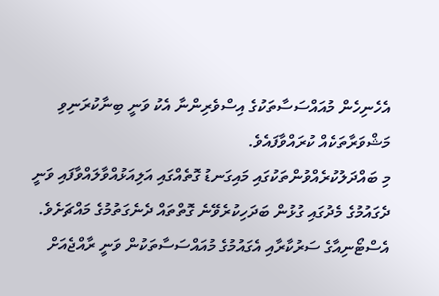އެހެނިހެން މުއައްސަސާތަކުގެ އިސްވެރިންނާ އެކު ވަނީ ބިނާކުރަނިވި މަޝްވަރާތަކެއް ކުރައްވާފައެވެ.
މި ބައްދަލުކުރެއްވުންތަކުގައި މައިގަނޑު ގޮތެއްގައި އަލިއަޅުއްވާލައްވާފައި ވަނީ ދެގައުމުގެ މެދުގައި ގުޅުން ބަދަހިކުރެވޭނެ ގޮތްތައް ދެނެގަތުމުގެ މައްޗަށެވެ. އެސްޓޯނިއާގެ ސަރުކާރާއި އެގައުމުގެ މުއައްސަސާތަކުން ވަނީ ރާއްޖެއަށް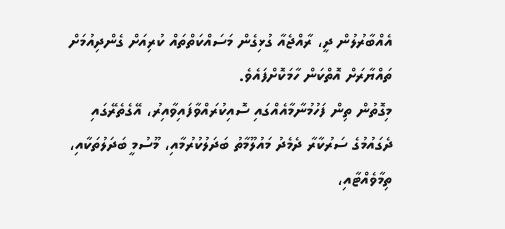އެއްބާރުލުން ދީ، ރާއްޖެއާ ގުޅިގެން މަސައްކަތްތައް ކުރިއަށް ގެންދިއުމަށް ތައްޔާރަށް އޮތްކަން ހާމަކޮށްފައެވެ.
މިގޮތުން ތިން ފަހުމުނާމާއެއްގައި ސޮއިކުރައްވާފައިވާއިރު، އޭގެތެރޭގައި ދެގައުމުގެ ސަރުކާރާ ދެމެދު މައުލޫމާތު ބަދަލުކުރުމާއި، މޫސުމީ ބަދަލުތަކާއި، ތިމާވެއްޓާއި،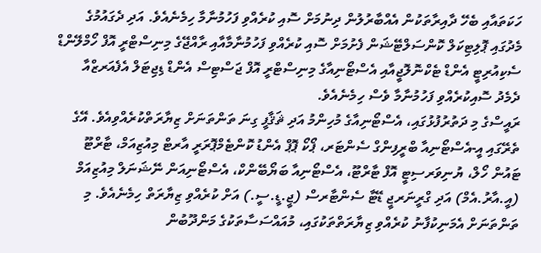ހަކަތައާއި ބެހޭ ދާއިރާތަކުން އެއްބާރުލުން ދިނުމަށް ސޮއި ކުރެއްވި ފަހުމުނާމާ ހިމެނެއެވެ. އަދި ދެގައުމުގެ މެދުގައި ޕޮލިޓިކަލް ކޮންސަލްޓޭޝަން ފެށުމަށް ސޮއި ކުރެއްވި ފަހުމުނާމާއާއި ރާއްޖޭގެ މިނިސްޓްރީ އޮފް ހޯމްލޭންޑް ސެކިއުރިޓީ އެންޑް ޓެކްނޮލޮޖީއާއި އެސްޓޯނިއާގެ މިނިސްޓްރީ އޮފް ޖަސްޓިސް އެންޑް ޑިޖިޓަލް އެފެއަރޒްއާ ދެމެދު ސޮއިކުރެއްވި ފަހުމުނާމާ ވެސް ހިމެނެއެވެ.
ރައީސްގެ މި ދަތުރުފުޅުގައި، އެސްޓޯނިއާގެ މުހިންމު އަދި ޘަޤާފީ ގިނަ ތަންތަނަށް ޒިޔާރަތްކުރެއްވިއެވެ. އޭގެ ތެރޭގައި އީ-އެސްޓޯނިއާ ބްރީފިންގް ސެންޓަރ، ޕޯކޯ ޕޮޕް އެންޑު ކޮންޓެމްޕޮރަރީ އާރޓް މިއުޒިއަމް، ޓާރްޓޫ ޓައުން ހޯލް، ޔުނިވަރސިޓީ އޮފް ޓާރްޓޫ، އެސްޓޯނިއާ ބަޔޯބޭންކް، އެސްޓޯނިއަން ނޭޝަނަލް މިއުޒިއަމް (އީ.އާރު.އެމް) އަދި ގްރީނަރޖީ ޑޭޓާ ސެންޓާރސް (ޖީ.ޑީ.ސީ.) އަށް ކުރެއްވި ޒިޔާރަތް ހިމެނެއެވެ. މި ތަންތަނަށް އެމަނިކުފާނު ކުރެއްވި ޒިޔާރަތްތަކުގައި، މުއައްސަސާތަކުގެ މަންދޫބުން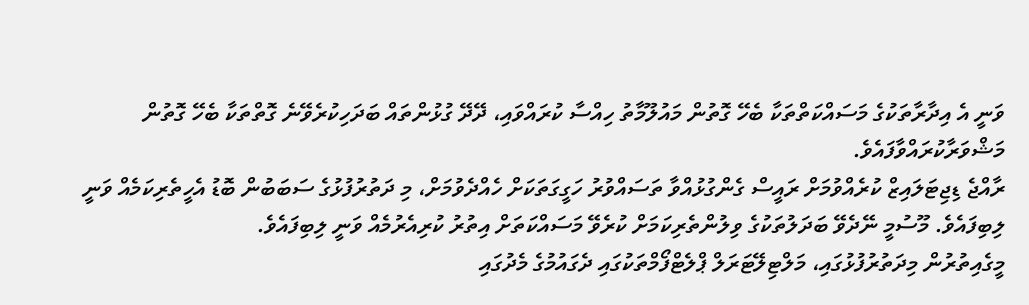ވަނީ އެ އިދާރާތަކުގެ މަސައްކަތްތަކާ ބެހޭ ގޮތުން މައުލޫމާތު ހިއްސާ ކުރައްވައި، ދޭދޭ ގުޅުންތައް ބަދަހިކުރެވޭނެ ގޮތްތަކާ ބެހޭ ގޮތުން މަޝްވަރާކުރައްވާފައެވެ.
ރާއްޖެ ޑިޖިޓަލައިޒް ކުރެއްވުމަށް ރައީސް ގެންގުޅުއްވާ ތަސައްވުރު ހަގީގަތަކަށް ހެއްދެވުމަށް، މި ދަތުރުފުޅުގެ ސަބަބުން ބޮޑު އެހީތެރިކަމެއް ވަނީ ލިބިފައެވެ. މޫސުމީ ނޭދެވޭ ބަދަލުތަކުގެ ވިލުންތެރިކަމަށް ކުރެވޭ މަސައްކަތަށް އިތުރު ކުރިއެރުމެއް ވަނީ ލިބިފައެވެ.
މީގެއިތުރުން މިދަތުރުފުޅުގައި، މަލްޓިލޭޓަރަލް ޕްލެޓްފޯމްތަކުގައި ދެގައުމުގެ މެދުގައި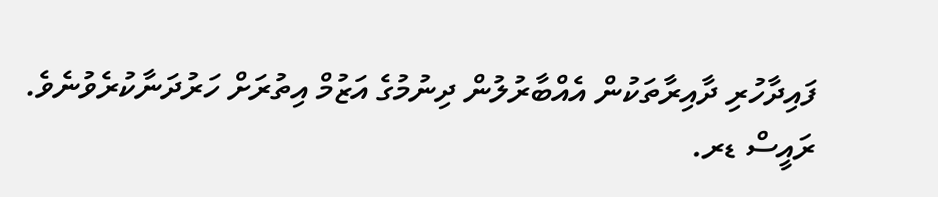ފައިދާހުރި ދާއިރާތަކުން އެއްބާރުލުން ދިނުމުގެ އަޒުމް އިތުރަށް ހަރުދަނާކުރެވުނެވެ.
ރައީސް ޑރ.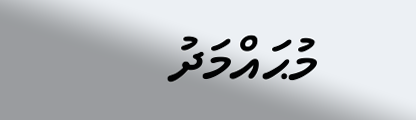މުޙައްމަދު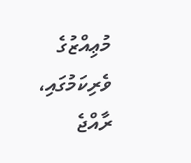މުޢިއްޒުގެ ވެރިކަމުގައި، ރާއްޖެ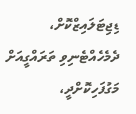ޑިޖިޓަލައިޒްކޮށް، ދެމެހެއްޓެނިވި ތަރައްގީއަށް މަގުފަހިކޮށްދީ،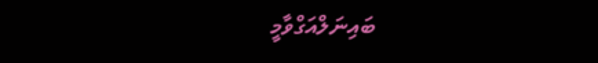ބައިނަލްއަގްވާމީ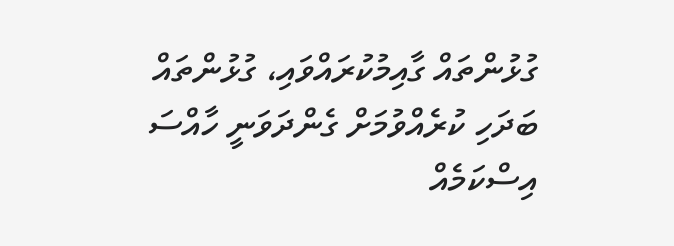ގުޅުންތައް ގާއިމުކުރައްވައި، ގުޅުންތައް ބަދަހި ކުރެއްވުމަށް ގެންދަވަނީ ހާއްސަ އިސްކަމެއް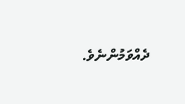ދެއްވަމުންނެވެ.